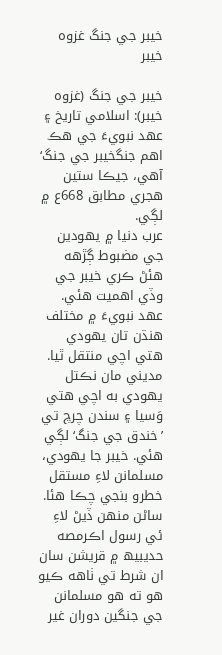خيبر جي جنگ غزوه خيبر

خيبر جي جنگ (غزوه خيبر): اسلامي تاريخ ۽ عهد نبويءَ جي هڪ اهم جنگخيبر جي جنگ‘ آهي، جيڪا ستين هجري مطابق 668ع ۾ لڳي.
عرب دنيا ۾ يهودين جي مضبوط ڳڙهه هئڻ ڪري خيبر جي وڏي اهميت هئي. عهد نبويءَ ۾ مختلف هنڌن تان يهودي هتي اچي منتقل ٿيا. مديني مان نڪتل يهودي به اچي هتي وَسيا ۽ سندن چرچ تي ’خندق جي جنگ‘ لڳي هئي. خيبر جا يهودي، مسلمانن لاءِ مستقل خطرو بنجي چڪا هئا. ساڻن منهن ڏيڻ لاءِ ئي رسول اڪرمصه حديبيھ ۾ قريشن سان ان شرط تي ٺاهه ڪيو هو ته هو مسلمانن جي جنگين دوران غير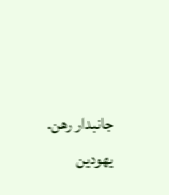جانبدار رهن.
يهودين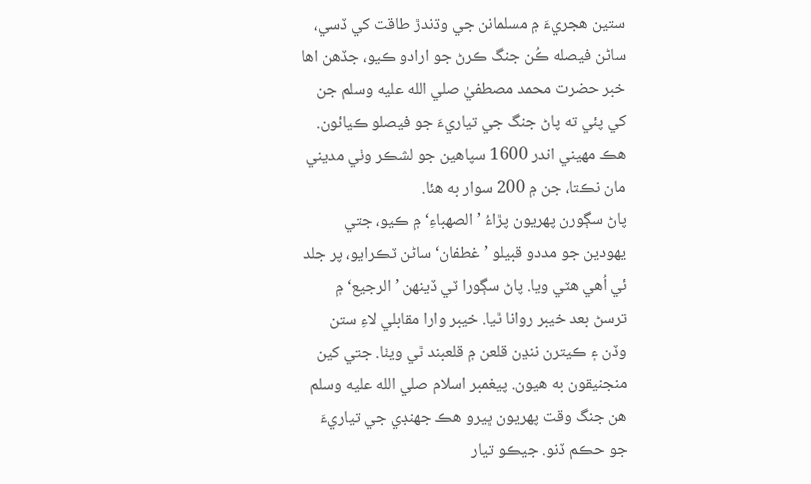ستين هجريءَ ۾ مسلمانن جي وڌندڙ طاقت کي ڏسي، ساڻن فيصله ڪُن جنگ ڪرڻ جو ارادو ڪيو، جڏهن اها خبر حضرت محمد مصطفيٰ صلي الله عليه وسلم جن کي پئي ته پاڻ جنگ جي تياريءَ جو فيصلو ڪيائون. هڪ مهيني اندر 1600 سپاهين جو لشڪر وٺي مديني مان نڪتا، جن ۾ 200 سوار به هئا.
پاڻ سڳورن پهريون پڙاءُ ’الصهباءِ‘ ۾ ڪيو، جتي يهودين جو مددو قبيلو ’غطفان‘ ساڻن ٽڪرايو، پر جلد ئي اُهي هٽي ويا. پاڻ سڳورا ٽي ڏينهن ’الرجيع‘ ۾ ترسڻ بعد خيبر روانا ٿيا. خيبر وارا مقابلي لاءِ ستن وڏن ۽ ڪيترن ننڍن قلعن ۾ قلعبند ٿي ويٺا. جتي کين منجنيقون به هيون. پيغمبر اسلام صلي الله عليه وسلم هن جنگ وقت پهريون ڀيرو هڪ جهنڊي جي تياريءَ جو حڪم ڏنو. جيڪو تيار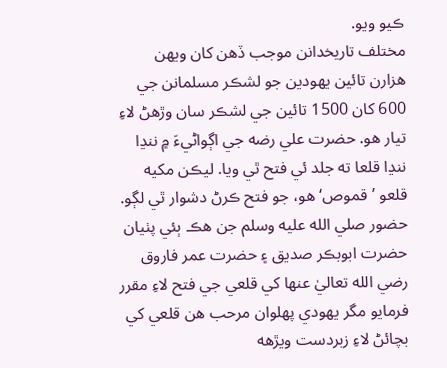ڪيو ويو.
مختلف تاريخدانن موجب ڏهن کان ويهن هزارن تائين يهودين جو لشڪر مسلمانن جي 600 کان 1500 تائين جي لشڪر سان وڙهڻ لاءِ تيار هو. حضرت علي رضه جي اڳواڻيءَ ۾ ننڍا ننڍا قلعا ته جلد ئي فتح ٿي ويا. ليڪن مکيه قلعو ’قموص‘ هو، جو فتح ڪرڻ دشوار ٿي لڳو. حضور صلي الله عليه وسلم جن هڪ ٻئي پٺيان حضرت ابوبڪر صديق ۽ حضرت عمر فاروق رضي الله تعاليٰ عنها کي قلعي جي فتح لاءِ مقرر فرمايو مگر يهودي پهلوان مرحب هن قلعي کي بچائڻ لاءِ زبردست ويڙهه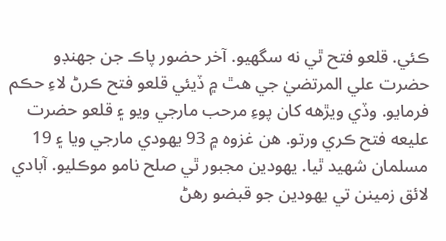ڪئي. قلعو فتح ٿي نه سگهيو. آخر حضور پاڪ جن جهنڊو حضرت علي المرتضيٰ جي هٿ ۾ ڏيئي قلعو فتح ڪرڻ لاءِ حڪم فرمايو. وڏي ويڙهه کان پوءِ مرحب مارجي ويو ۽ قلعو حضرت عليعه فتح ڪري ورتو. هن غزوه ۾ 93 يهودي مارجي ويا ۽ 19 مسلمان شهيد ٿيا. يهودين مجبور ٿي صلح نامو موڪليو. آبادي لائق زمينن تي يهودين جو قبضو رهڻ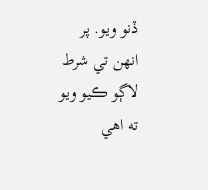ڏنو ويو. پر انهن تي شرط لاڳو ڪيو ويو ته اهي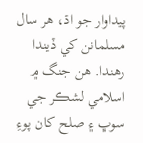پيداوار جو اڌ، هر سال مسلمانن کي ڏيندا رهندا. هن جنگ ۾ اسلامي لشڪر جي سوڀ ۽ صلح کان پوءِ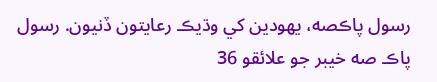رسول پاڪصه، يهودين کي وڌيڪ رعايتون ڏنيون. رسول پاڪ صه خيبر جو علائقو 36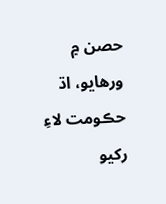حصن ۾ ورهايو، اڌ حڪومت لاءِ رکيو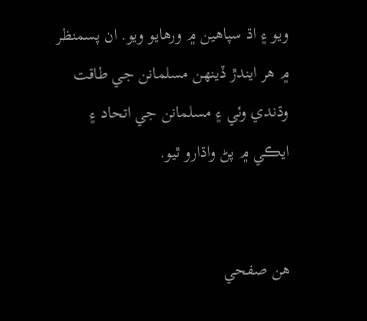ويو ۽ اڌ سپاهين ۾ ورهايو ويو. ان پسمنظر ۾ هر ايندڙ ڏينهن مسلمانن جي طاقت وڌندي وئي ۽ مسلمانن جي اتحاد ۽ ايڪي ۾ پڻ واڌارو ٿيو.


هن صفحي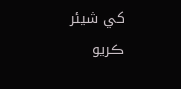کي شيئر ڪريو